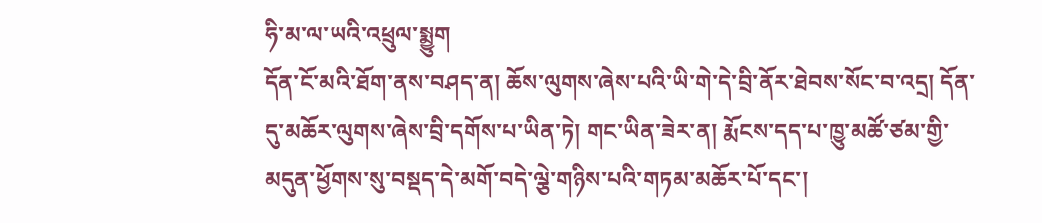ཧི་མ་ལ་ཡའི་འཕྲུལ་སྨྱུག
དོན་ངོ་མའི་ཐོག་ནས་བཤད་ན། ཆོས་ལུགས་ཞེས་པའི་ཡི་གེ་དེ་བྲི་ནོར་ཐེབས་སོང་བ་འདྲ། དོན་དུ་མཆོར་ལུགས་ཞེས་བྲི་དགོས་པ་ཡིན་ཏེ། གང་ཡིན་ཟེར་ན། རྨོངས་དད་པ་ཁྱུ་མཚོ་ཙམ་གྱི་མདུན་ཕྱོགས་སུ་བསྡད་དེ་མགོ་བདེ་ལྕེ་གཉིས་པའི་གཏམ་མཆོར་པོ་དང་།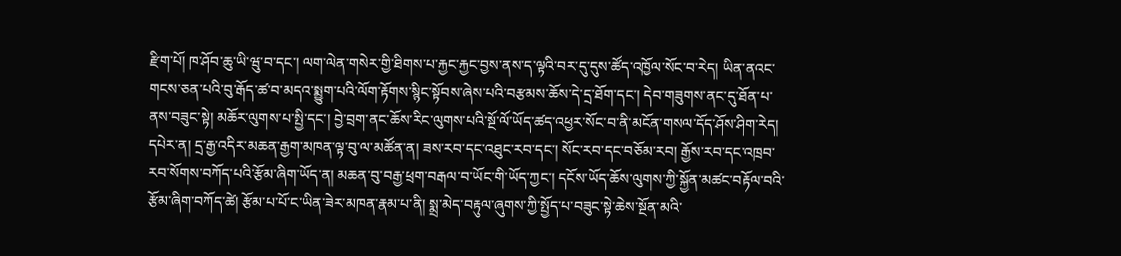རྫིག་པོ། ཁ་ཤོབ་ཆུ་ཡི་ཝུ་བ་དང་། ལག་ལེན་གསེར་གྱི་ཐིགས་པ་རྐྱང་རྐྱང་བྱས་ནས་ད་ལྟའི་བར་དུ་དུས་ཚོད་འཁྱོལ་སོང་བ་རེད། ཡིན་ནའང་གངས་ཅན་པའི་བུ་རྒོད་ཚ་བ་མདའ་སྨྱུག་པའི་ལོག་རྟོགས་སྙིང་སྟོབས་ཞེས་པའི་བརྩམས་ཆོས་དེ་དྲ་ཐོག་དང་། དེབ་གཟུགས་ནང་དུ་ཐོན་པ་ནས་བཟུང་སྟེ། མཆོར་ལུགས་པ་སྤྱི་དང་། བྱེ་བྲག་ནང་ཆོས་རིང་ལུགས་པའི་སྔོ་ལོ་ཡོད་ཚད་འཕྱར་སོང་བ་ནི་མངོན་གསལ་དོད་ཤོས་ཤིག་རེད། དཔེར་ན། དྲ་རྒྱ་འདིར་མཆན་རྒྱག་མཁན་ལྟ་བུ་ལ་མཚོན་ན། ཟས་རབ་དང་འཐུང་རབ་དང་། སོང་རབ་དང་བཅོམ་རབ། རྒྱོས་རབ་དང་འཁྲབ་རབ་སོགས་བཀོད་པའི་རྩོམ་ཞིག་ཡོད་ན། མཆན་བུ་བརྒྱ་ཕྲག་བརྒལ་བ་ཡོང་གི་ཡོད་ཀྱང་། དངོས་ཡོད་ཆོས་ལུགས་ཀྱི་སྐྱོན་མཚང་བརྟོལ་བའི་རྩོམ་ཞིག་བཀོད་ཚེ། རྩོམ་པ་པོ་ང་ཡིན་ཟེར་མཁན་རྣམ་པ་ནི། སྨྲ་མེད་བརྟུལ་ཞུགས་ཀྱི་སྤྱོད་པ་བཟུང་སྟེ་ཆེས་སྔོན་མའི་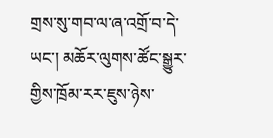གྲས་སུ་གབ་ལ་ཞ་འགྲོ་བ་དེ་ཡང་། མཆོར་ལུགས་ཚོང་སྒྱུར་གྱིས་ཁྲོམ་རར་ཇུས་ཉེས་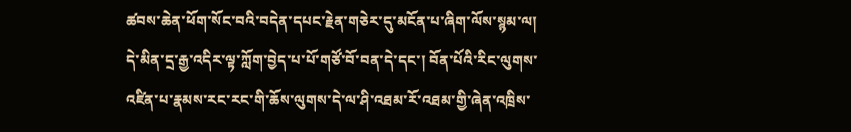ཚབས་ཆེན་ཕོག་སོང་བའི་བདེན་དཔང་རྗེན་གཅེར་དུ་མངོན་པ་ཞིག་ལོས་སྙམ་ལ།
དེ་མིན་དྲ་རྒྱ་འདིར་ལྟ་ཀློག་བྱེད་པ་པོ་གཙོ་བོ་བན་དེ་དང་། བོན་པོའི་རིང་ལུགས་འཛིན་པ་རྣམས་རང་རང་གི་ཆོས་ལུགས་དེ་ལ་ཤི་འཐམ་རོ་འཐམ་གྱི་ཞེན་འཁྲིས་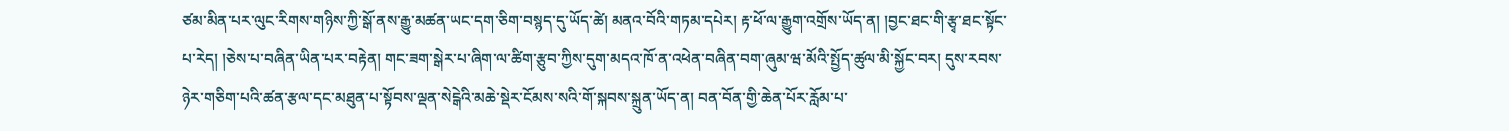ཙམ་མིན་པར་ལུང་རིགས་གཉིས་ཀྱི་སྒོ་ནས་རྒྱུ་མཚན་ཡང་དག་ཅིག་བསྙད་དུ་ཡོད་ཚེ། མནའ་བོའི་གཏམ་དཔེར། རྟ་ཕོ་ལ་རྒྱུག་འགྲོས་ཡོད་ན། །བྱང་ཐང་གི་རྩྭ་ཐང་སྟོང་པ་རེད། །ཅེས་པ་བཞིན་ཡིན་པར་བརྟེན། གང་ཟག་སྒེར་པ་ཞིག་ལ་ཚིག་རྩུབ་ཀྱིས་དུག་མདའ་ཁོ་ན་འཕེན་བཞིན་བག་ཞུམ་ཝ་མོའི་སྤྱོད་ཚུལ་མི་སྐྱོང་བར། དུས་རབས་ཉེར་གཅིག་པའི་ཚན་རྩལ་དང་མཐུན་པ་སྟོབས་ལྡན་སེངྒེའི་མཆེ་སྡེར་ངོམས་སའི་གོ་སྐབས་སྐྲུན་ཡོད་ན། བན་བོན་གྱི་ཆེན་པོར་རློམ་པ་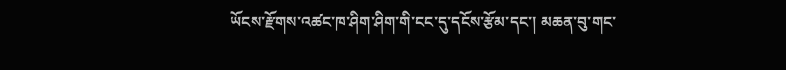ཡོངས་རྫོགས་འཚང་ཁ་ཤིག་ཤིག་གི་ངང་དུ་དངོས་རྩོམ་དང་། མཆན་བུ་གང་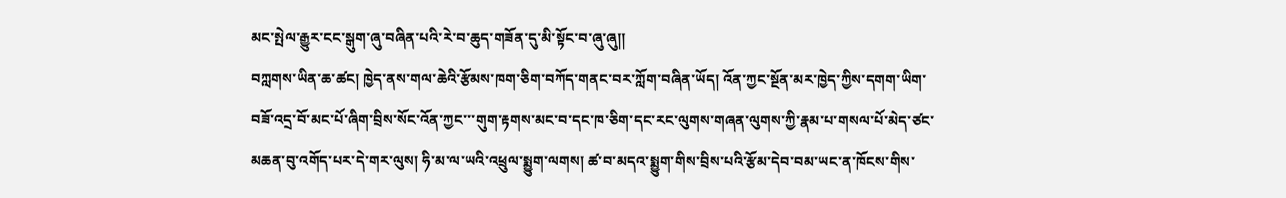མང་སྤེལ་རྒྱུར་ངང་སྒུག་ཞུ་བཞིན་པའི་རེ་བ་ཆུད་གཟོན་དུ་མི་སྟོང་བ་ཞུ་ཞུ།།
བཀླགས་ཡིན་ཆ་ཚང། ཁྱེད་ནས་གལ་ཆེའི་རྩོམས་ཁག་ཅིག་བཀོད་གནང་བར་ཀློག་བཞིན་ཡོད། འོན་ཀྱང་སྔོན་མར་ཁྱེད་ཀྱིས་དགག་ཡིག་བཟོ་འདྲ་བོ་མང་པོ་ཞིག་བྲིས་སོང་འོན་ཀྱང་་་གུག་རྟགས་མང་བ་དང་ཁ་ཅིག་དང་རང་ལུགས་གཞན་ལུགས་ཀྱི་རྣམ་པ་གསལ་པོ་མེད་ཙང་མཆན་བུ་འགོད་པར་དེ་གར་ལུས། ཧི་མ་ལ་ཡའི་འཕྲུལ་སྨྱུག་ལགས། ཚ་བ་མདའ་སྨྱུག་གིས་བྲིས་པའི་རྩོམ་དེབ་བམ་ཡང་ན་ཁོངས་གིས་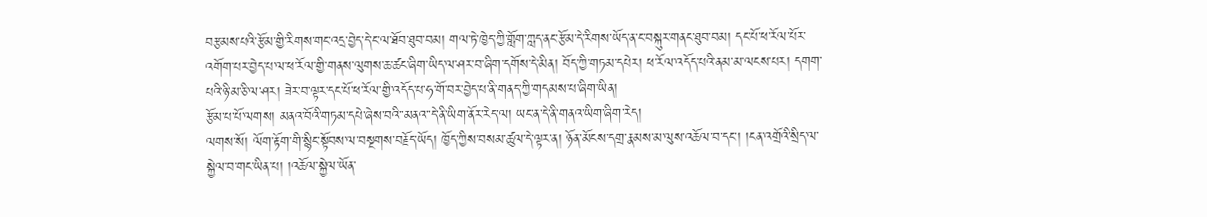བརྩམས་པའི་རྩོམ་གྱི་རིགས་གང་འདྲ་བྱེད་དེ་ང་ལ་ཐོབ་ཐུབ་བམ། གལ་ཏེ་ཁྱེད་ཀྱི་གློག་ཀླད་ནང་རྩོམ་དེ་རིགས་ཡོད་ན་ང་བསྐུར་གནང་ཐུབ་བམ། དང་པོ་ཕ་རོལ་པོར་འགོག་པར་བྱེད་པ་ལ་ཕ་རོལ་གྱི་གནས་ལུགས་ཆ་ཚང་ཞིག་ཡིད་ལ་ཤར་བ་ཞིག་དགོས་དེ་མིན། བོད་ཀྱི་གཏམ་དཔེར། ཕ་རོལ་འདོད་པའི་ནམ་མ་ལངས་པར། དགག་པའི་ཉི་མ་ཅི་ལ་ཤར། ཟེར་བ་ལྟར་དང་པོ་ཕ་རོལ་གྱི་འདོད་པ་ཧ་གོ་བར་བྱེད་པ་ནི་གནད་ཀྱི་གདམས་པ་ཞིག་ཡིན།
རྩོམ་པ་པོ་ལགས། མནའ་བོའི་གཏམ་དཔེ་ཞེས་བའི་་མནའ་་དེ་ནི་ཡིག་ནོར་རེད་ལ། ཡང་ན་དེ་ནི་གནའ་ཡིག་ཞིག་རེད།
ལགས་སོ། ལོག་རྟོག་གི་སྙིང་སྟོབས་ལ་བསྔགས་བརྗོད་ཡོད། ཁྱོད་ཀྱིས་བསམ་ཚུལ་དེ་ལྟར་ན། ཉོན་མོངས་དགྲ་རྣམས་མ་ལུས་འཆོལ་བ་དང་། །ངན་འགྲོའི་སྲིད་ལ་སྐྱེལ་བ་གང་ཡིན་པ། །འཆོལ་སྐྱེལ་ཡོན་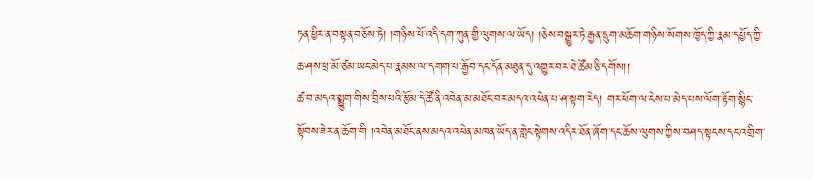ཏན་ཕྱིར་ན་བསྟན་བཅོས་ཏེ། །གཉིས་པོ་འདི་དག་ཀུན་གྱི་ལུགས་ལ་ཡོད། །ཅེས་བསྒྱུར་ཏེ་རྒྱན་དྲུག་མཆོག་གཉིས་སོགས་ཁྱོད་ཀྱི་རྣམ་དཔྱོད་ཀྱི་ཆ་ཤས་ཕྲ་མོ་ཙམ་ཡང་མེད་པ་རྣམས་ལ་དགག་པ་རྒྱོབ་དང་དོན་མཐུན་དུ་འགྱུར་བར་ཐེ་ཚོམ་ཅི་དགོས།།
ཚ་བ་མདའ་སྨྱུག་གིས་བྲིས་པའི་རྩོམ་དེ་ཚོ་ནི་འབེན་མ་མཐོང་བར་མདའ་འཕེན་པ་ཤ་སྟག་རེད། གར་ཕོག་ལ་ངེས་པ་མེད་པས་ལོག་རྟོག་སྙིང་སྟོབས་ཟེར་ན་ཆོག་གི །འབེན་མཐོང་ནས་མདའ་འཕེན་མཁན་ཡོད་ན་གླེང་སྟེགས་འདིར་ཐོན་ཞོག་དང་ཆོས་ལུགས་ཀྱིས་བཤད་སྟངས་དང་འགྲིག་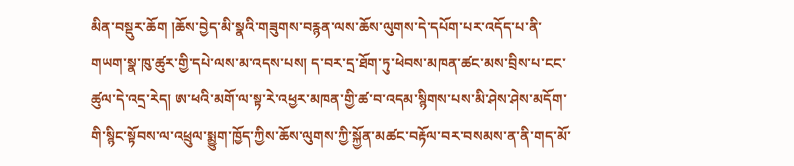མིན་བསྡུར་ཆོག །ཆོས་བྱེད་མི་སྣའི་གཟུགས་བརྙན་ལས་ཆོས་ལུགས་དེ་དཔོག་པར་འདོད་པ་ནི་གཡག་སྣ་ཁུ་ཚུར་གྱི་དཔེ་ལས་མ་འདས་པས། ད་བར་དྲ་ཐོག་ཏུ་ཕེབས་མཁན་ཚང་མས་བྲིས་པ་ངང་ཚུལ་དེ་འདྲ་རེད། ཨ་ཕའི་མགོ་ལ་སྟ་རེ་འཕྱར་མཁན་གྱི་ཚ་བ་འདམ་སྙིགས་པས་མི་ཤེས་ཤེས་མདོག་གི་སྙིང་སྟོབས་ལ་འཕྲུལ་སྨྱུག་ཁྱོད་ཀྱིས་ཆོས་ལུགས་ཀྱི་སྐྱོན་མཚང་བརྟོལ་བར་བསམས་ན་ནི་གད་མོ་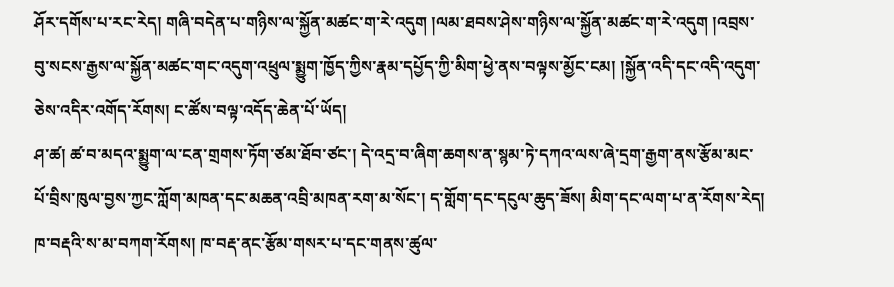ཤོར་དགོས་པ་རང་རེད། གཞི་བདེན་པ་གཉིས་ལ་སྐྱོན་མཚང་ག་རེ་འདུག །ལམ་ཐབས་ཤེས་གཉིས་ལ་སྐྱོན་མཚང་ག་རེ་འདུག །འབྲས་བུ་སངས་རྒྱས་ལ་སྐྱོན་མཚང་གང་འདུག་འཕྲུལ་སྨྱུག་ཁྱོད་ཀྱིས་རྣམ་དཔྱོད་ཀྱི་མིག་ཕྱེ་ནས་བལྟས་མྱོང་ངམ། །སྐྱོན་འདི་དང་འདི་འདུག་ཅེས་འདིར་འགོད་རོགས། ང་ཚོས་བལྟ་འདོད་ཆེན་པོ་ཡོད།
ཤ་ཚ། ཚ་བ་མདའ་སྨྱུག་ལ་ངན་གྲགས་ཏོག་ཙམ་ཐོབ་ཙང་། དེ་འདྲ་བ་ཞིག་ཆགས་ན་སྙམ་ཏེ་དཀའ་ལས་ཞེ་དྲག་རྒྱག་ནས་རྩོམ་མང་པོ་བྲིས་ཁུལ་བྱས་ཀྱང་ཀློག་མཁན་དང་མཆན་འབྲི་མཁན་རག་མ་སོང་། ད་གློག་དང་དངུལ་ཆུད་ཟོས། མིག་དང་ལག་པ་ན་རོགས་རེད། ཁ་བརྡའི་ས་མ་བཀག་རོགས། ཁ་བརྡ་ནང་རྩོམ་གསར་པ་དང་གནས་ཚུལ་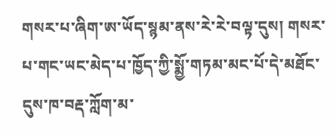གསར་པ་ཞིག་ཨ་ཡོད་སྙམ་ནས་རེ་རེ་བལྟ་དུས། གསར་པ་གང་ཡང་མེད་པ་ཁྱོད་ཀྱི་སྨྱོ་གཏམ་མང་པོ་དེ་མཐོང་དུས་ཁ་བརྡ་ཀློག་མ་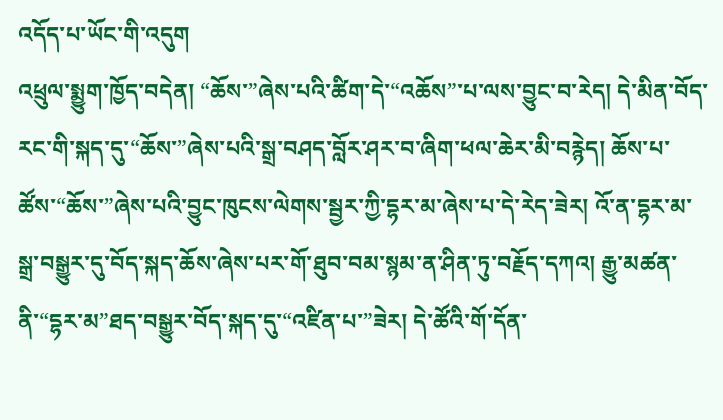འདོད་པ་ཡོང་གི་འདུག
འཕྲུལ་སྨྱུག་ཁྱོད་བདེན། “ཆོས་”ཞེས་པའི་ཚིག་དེ་“འཆོས”་པ་ལས་བྱུང་བ་རེད། དེ་མིན་བོད་རང་གི་སྐད་དུ་“ཆོས་”ཞེས་པའི་སྒྲ་བཤད་བློར་ཤར་བ་ཞིག་ཕལ་ཆེར་མི་བརྙེད། ཆོས་པ་ཚོས་“ཆོས་”ཞེས་པའི་བྱུང་ཁུངས་ལེགས་སྦྱར་ཀྱི་དྷར་མ་ཞེས་པ་དེ་རེད་ཟེར། འོ་ན་དྷར་མ་སྒྲ་བསྒྱུར་དུ་བོད་སྐད་ཆོས་ཞེས་པར་གོ་ཐུབ་བམ་སྙམ་ན་ཤིན་ཏུ་བརྗོད་དཀའ། རྒྱུ་མཚན་ནི་“དྷར་མ”ཐད་བསྒྱུར་བོད་སྐད་དུ་“འཛིན་པ་”ཟེར། དེ་ཚོའི་གོ་དོན་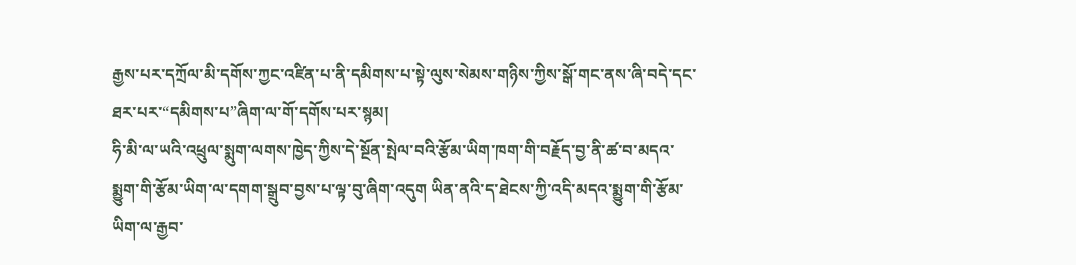རྒྱས་པར་དཀྲོལ་མི་དགོས་ཀྱང་འཛིན་པ་ནི་དམིགས་པ་སྟེ་ལུས་སེམས་གཉིས་ཀྱིས་སྒོ་གང་ནས་ཞི་བདེ་དང་ཐར་པར་“དམིགས་པ”ཞིག་ལ་གོ་དགོས་པར་སྙམ།
ཧི་མི་ལ་ཡའི་འཕྲུལ་སྨུག་ལགས་ཁྱེད་ཀྱིས་དེ་སྔོན་སྤེལ་བའི་རྩོམ་ཡིག་ཁག་གི་བརྗོད་བྱ་ནི་ཚ་བ་མདའ་སྨྱུག་གི་རྩོམ་ཡིག་ལ་དགག་སྒྲུབ་བྱས་པ་ལྟ་བུ་ཞིག་འདུག ཡིན་ནའི་ད་ཐེངས་ཀྱི་འདི་མདའ་སྨྱུག་གི་རྩོམ་ཡིག་ལ་རྒྱབ་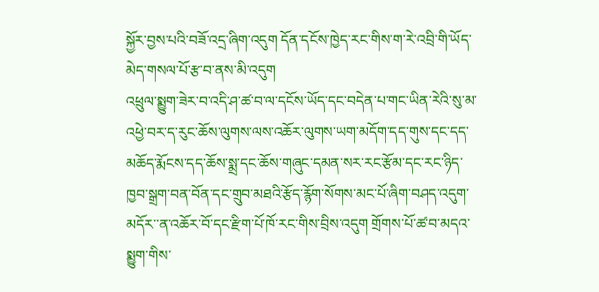སྐྱོར་བྱས་པའི་བཟོ་འདྲ་ཞིག་འདུག དོན་དངོས་ཁྱེད་རང་གིས་ག་རེ་འབྲི་གི་ཡོད་མེད་གསལ་པོ་རྩ་བ་ནས་མི་འདུག
འཕྲུལ་སྨྱུག་ཟེར་བ་འདི་ཤ་ཚ་བ་ལ་དངོས་ཡོད་དང་བདེན་པ་གང་ཡིན་རེའི་སུ་མ་འཕྱེ་བར་ད་རུང་ཆོས་ལུགས་ལས་འཆོར་ལུགས་ཡག་མདོག་དད་གུས་དང་དད་མཆོད་རྨོངས་དད་ཆོས་སྨྲ་དང་ཆོས་གཞུང་དམན་སར་རང་རྩོམ་དང་རང་ཉིད་ཁྱབ་སྒྲག་བན་བོན་དང་གྲུབ་མཐའི་རྩོད་རྙོག་སོགས་མང་པོ་ཞིག་བཤད་འདུག་མདོར་་ན་འཆོར་བོ་དང་རྫིག་པོ་ཁོ་རང་གིས་བྲིས་འདུག གྲོགས་པོ་ཚ་བ་མདའ་སྨྱུག་གིས་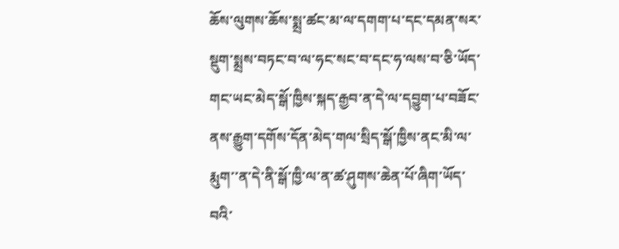ཆོས་ལུགས་ཆོས་སྨྲ་ཚང་མ་ལ་དགག་པ་དང་དམན་སར་སྡུག་སྨྲས་བཏང་བ་ལ་ཧང་སང་བ་དང་ཧ་ལས་བ་ཅི་ཡོད་གང་ཡང་མེད་སྒོ་ཁྱིས་སྐད་རྒྱབ་ན་དེ་ལ་དབྱུག་པ་བཟོང་ནས་རྒྱུག་དགོས་དོན་མེད་གལ་སྲིད་སྒོ་ཁྱིས་ནང་མི་ལ་རྨུག་་ན་དེ་ནི་སྒོ་ཁྱི་ལ་ན་ཚ་ཤུགས་ཆེན་པོ་ཞིག་ཡོད་བའི་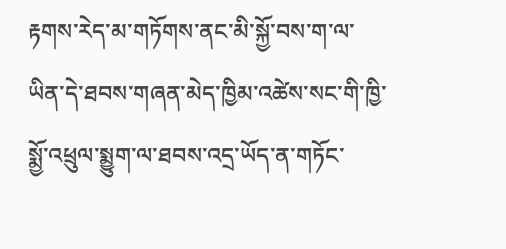རྟགས་རེད་མ་གཏོགས་ནང་མི་སྐྱོ་བས་ག་ལ་ཡིན་དེ་ཐབས་གཞན་མེད་ཁྱིམ་འཚེས་སང་གི་ཁྱི་སྨྱོ་འཕྲུལ་སྨྱུག་ལ་ཐབས་འདྲ་ཡོད་ན་གཏོང་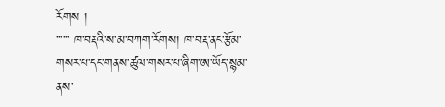རོགས །
་་་་་་ ཁ་བརྡའི་ས་མ་བཀག་རོགས། ཁ་བརྡ་ནང་རྩོམ་གསར་པ་དང་གནས་ཚུལ་གསར་པ་ཞིག་ཨ་ཡོད་སྙམ་ནས་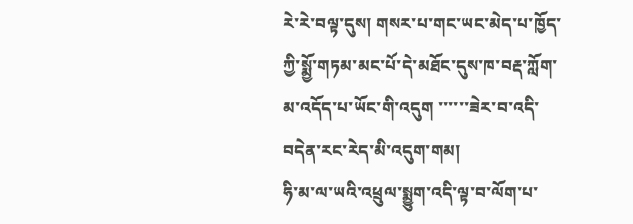རེ་རེ་བལྟ་དུས། གསར་པ་གང་ཡང་མེད་པ་ཁྱོད་ཀྱི་སྨྱོ་གཏམ་མང་པོ་དེ་མཐོང་དུས་ཁ་བརྡ་ཀློག་མ་འདོད་པ་ཡོང་གི་འདུག ་་་་་་ཟེར་བ་འདི་བདེན་རང་རེད་མི་འདུག་གམ།
ཧི་མ་ལ་ཡའི་འཕྲུལ་སྨྱུག་འདི་ལྟ་བ་ལོག་པ་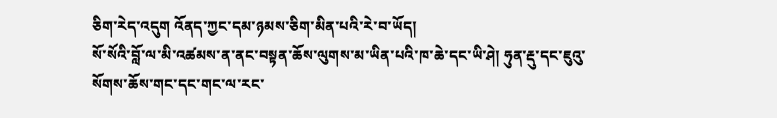ཅིག་རེད་འདུག འོནད་ཀྱང་དམ་ཉམས་ཅིག་མིན་པའི་རེ་བ་ཡོད།
སོ་སོའི་བློ་ལ་མི་འཚམས་ན་ནང་བསྟན་ཆོས་ལུགས་མ་ཡིན་པའི་ཁ་ཆེ་དང་ཡི་ཤེ། ཧུན་རྡུ་དང་ཇུའུ་སོགས་ཆོས་གང་དང་གང་ལ་རང་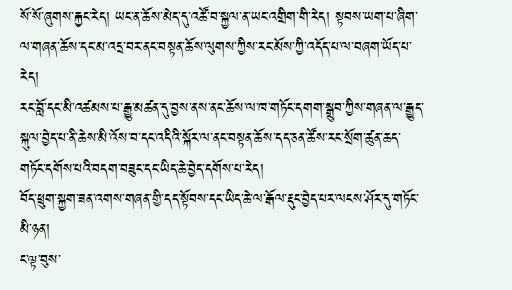སོ་སོ་ཞུགས་རྐྱང་རེད། ཡང་ན་ཆོས་མེད་དུ་འཚོ་བ་སྐྱལ་ན་ཡང་འགྲིག་གི་རེད། སྟབས་ཡག་པ་ཞིག་ལ་གཞན་ཆོས་དང་མ་འདྲ་བར་ནང་བསྟན་ཆོས་ལུགས་ཀྱིས་རང་མོས་ཀྱི་འདོད་པ་ལ་བཞག་ཡོད་པ་རེད།
རང་བློ་དང་མི་འཚམས་པ་རྒྱུ་མཚན་དུ་བྱས་ནས་ནང་ཆོས་ལ་ཁ་གཏོང་དགག་སྒྲུབ་ཀྱིས་གཞན་ལ་རྒྱུད་སྐུལ་བྱེད་པ་ནི་ཆེས་མི་འོས་བ་དང་འདིའི་སྐོར་ལ་ནང་བསྟན་ཆོས་དད་ཅན་ཚོས་རང་སྲོག་ཚུན་ཆད་གཏོང་དགོས་པའི་བདག་བཟུང་དང་ཡིད་ཆེ་བྱེད་དགོས་པ་རེད།
བོད་ཕྲུག་སྐྱག་ཟན་འགས་གཞན་གྱི་དད་སྟོབས་དང་ཡིད་ཆེ་ལ་རྒོལ་རྡུང་བྱེད་པར་ལངས་ཤོར་དུ་གཏོང་མི་ཉན།
ང་ལྟ་བུས་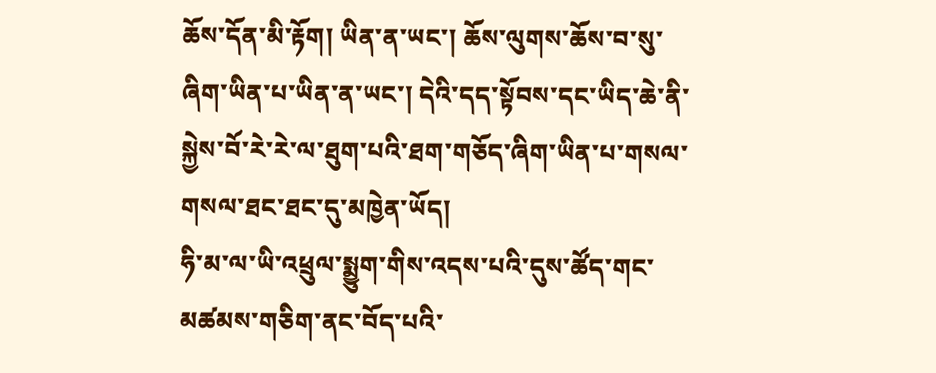ཆོས་དོན་མི་རྟོག། ཡིན་ན་ཡང་། ཆོས་ལུགས་ཆོས་བ་སུ་ཞིག་ཡིན་པ་ཡིན་ན་ཡང་། དེའི་དད་སྟོབས་དང་ཡིད་ཆེ་ནི་སྐྱེས་བོ་རེ་རེ་ལ་ཐུག་པའི་ཐག་གཅོད་ཞིག་ཡིན་པ་གསལ་གསལ་ཐང་ཐང་དུ་མཁྱེན་ཡོད།
ཧི་མ་ལ་ཡི་འཕྲུལ་སྨྱུག་གིས་འདས་པའི་དུས་ཚོད་གང་མཚམས་གཅིག་ནང་བོད་པའི་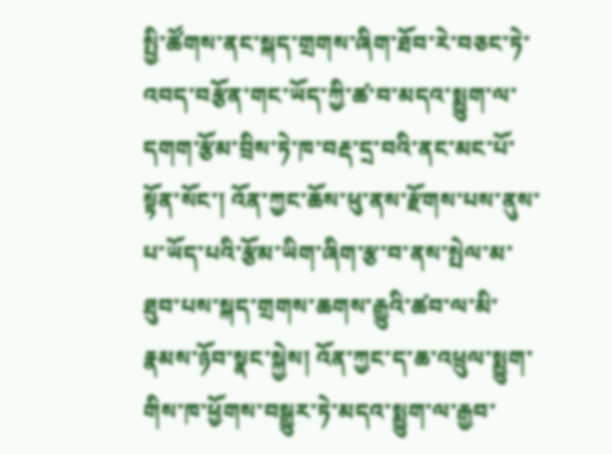སྤྱི་ཚོགས་ནང་སྐད་གྲགས་ཞིག་ཐོབ་རེ་བཅང་ཏེ་འབད་བརྩོན་གང་ཡོད་ཀྱི་ཚ་བ་མདའ་སྨྱུག་ལ་དགག་རྩོམ་བྲིས་ཏེ་ཁ་བརྡ་དྲ་བའི་ནང་མང་པོ་སྟོན་སོང་། འོན་ཀྱང་ཆོས་ཕུ་ནས་རྫོགས་པས་ནུས་པ་ཡོད་པའི་རྩོམ་ཡིག་ཞིག་རྩ་བ་ནས་སྤེལ་མ་ཐུབ་པས་སྐད་གྲགས་ཆགས་རྒྱུའི་ཚབ་ལ་མི་རྣམས་ཉོབ་སྣང་སྐྱེས། འོན་ཀྱང་ད་ཆ་འཕྲུལ་སྨྱུག་གིས་ཁ་ཕྱོགས་བསྒྱུར་ཏེ་མདའ་སྨྱུག་ལ་རྒྱབ་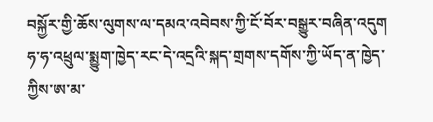བསྐྱོར་གྱི་ཆོས་ལུགས་ལ་དམའ་འབེབས་ཀྱི་ངོ་བོར་བསྒྱུར་བཞིན་འདུག ཧ་ཧ་འཕྲུལ་སྨྱུག་ཁྱེད་རང་དེ་འདྲའི་སྐད་གྲགས་དགོས་ཀྱི་ཡོད་ན་ཁྱེད་ཀྱིས་ཨ་མ་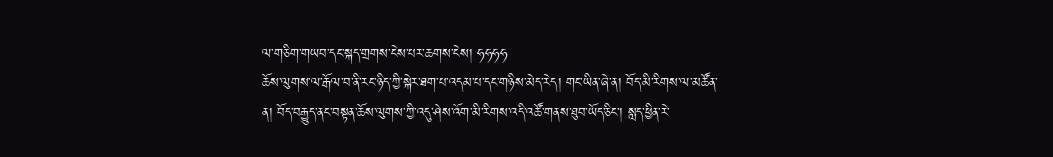ལ་གཅིག་གཡབ་དང་སྐད་གྲགས་ངེས་པར་ཆགས་ངེས། ཧཧཧཧ
ཆོས་ལུགས་ལ་རྒོལ་བ་ནི་རང་ཉིད་ཀྱི་སྐེར་ཐག་པ་འདམ་པ་དང་གཉིས་མེད་རེད། གང་ཡིན་ཞེ་ན། བོད་མི་རིགས་ལ་མཚོན་ན། བོད་བརྒྱུད་ནང་བསྟན་ཆོས་ལུགས་ཀྱི་འདུ་ཤེས་འོག་མི་རིགས་འདི་འཚོ་གནས་ཐུབ་ཡོད་ཅིང་། སླད་ཕྱིན་རེ་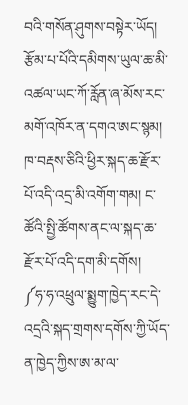བའི་གསོན་ཤུགས་བསྟེར་ཡོད། རྩོམ་པ་པོའི་དམིགས་ཡུལ་ཆ་མི་འཚལ་ཡང་ཀོ་རློན་ཞ་མོས་རང་མགོ་འཁོར་ན་དགའ་ཨང་སྙམ།
ཁ་བརྡས་ཅིའི་ཕྱིར་སྐད་ཆ་རྫོར་པོ་འདི་འདྲ་མི་འགོག་གམ། ང་ཚོའི་སྤྱི་ཚོགས་ནང་ལ་སྐད་ཆ་རྫོར་པོ་འདི་དག་མི་དགོས།
༼ཧ་ཧ་འཕྲུལ་སྨྱུག་ཁྱེད་རང་དེ་འདྲའི་སྐད་གྲགས་དགོས་ཀྱི་ཡོད་ན་ཁྱེད་ཀྱིས་ཨ་མ་ལ་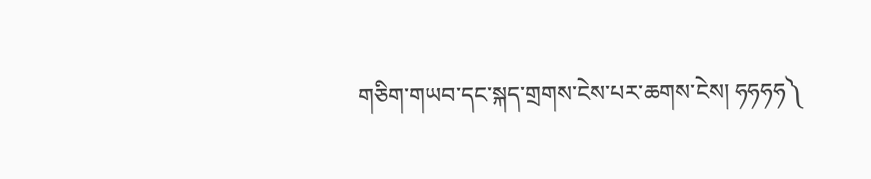གཅིག་གཡབ་དང་སྐད་གྲགས་ངེས་པར་ཆགས་ངེས། ཧཧཧཧ༽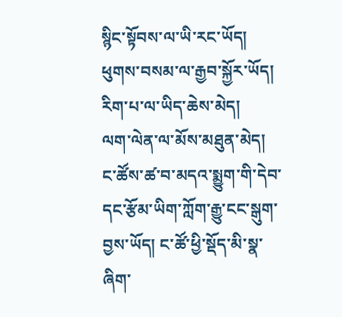སྙིང་སྟོབས་ལ་ཡི་རང་ཡོད།
ཕུགས་བསམ་ལ་རྒྱབ་སྐྱོར་ཡོད།
རིག་པ་ལ་ཡིད་ཆེས་མེད།
ལག་ལེན་ལ་མོས་མཐུན་མེད།
ང་ཚོས་ཚ་བ་མདའ་སྨྱུག་གི་དེབ་དང་རྩོམ་ཡིག་ཀློག་རྒྱུ་ངང་སྒུག་བྱས་ཡོད། ང་ཚོ་ཕྱི་སྡོད་མི་སྣ་ཞིག་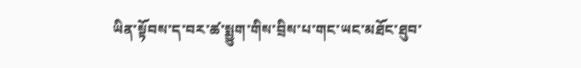ཡིན་སྟོབས་ད་བར་ཚ་སྨྱུག་གིས་བྲིས་པ་གང་ཡང་མཐོང་ཐུབ་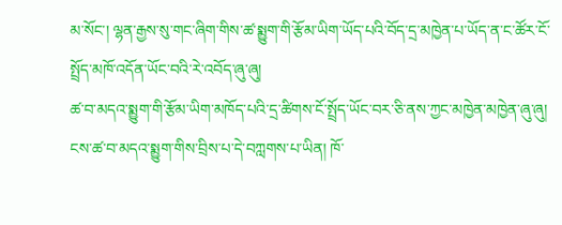མ་སོང་། ལྷན་རྒྱས་སུ་གང་ཞིག་གིས་ཚ་སྨྱུག་གི་རྩོམ་ཡིག་ཡོད་པའི་བོད་དྲ་མཁྱེན་པ་ཡོད་ན་ང་ཚོར་ངོ་སྤྲོད་མཁོ་འདོན་ཡོང་བའི་རེ་འབོད་ཞུ་ཞུ།
ཚ་བ་མདའ་སྨྱུག་གི་རྩོམ་ཡིག་མཁོད་པའི་དྲ་ཚིགས་ངོ་སྤྲོད་ཡོང་བར་ཅི་ནས་ཀྱང་མཁྱེན་མཁྱེན་ཞུ་ཞུ།
ངས་ཚ་བ་མདའ་སྨྱུག་གིས་བྲིས་པ་དེ་བཀླགས་པ་ཡིན། ཁོ་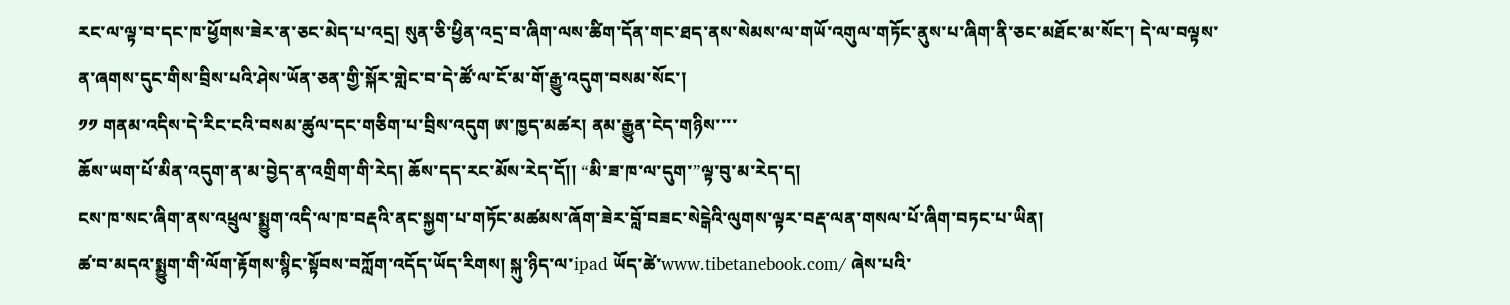རང་ལ་ལྟ་བ་དང་ཁ་ཕྱོགས་ཟེར་ན་ཅང་མེད་པ་འདྲ། སུན་ཅི་ཕྱིན་འདྲ་བ་ཞིག་ལས་ཚིག་དོན་གང་ཐད་ནས་སེམས་ལ་གཡོ་འགུལ་གཏོང་ནུས་པ་ཞིག་ནི་ཅང་མཐོང་མ་སོང་། དེ་ལ་བལྟས་ན་ཞགས་དུང་གིས་བྲིས་པའི་ཤེས་ཡོན་ཅན་གྱི་སྐོར་གླེང་བ་དེ་ཚོ་ལ་ངོ་མ་གོ་རྒྱུ་འདུག་བསམ་སོང་།
༡༡ གནམ་འདིས་དེ་རིང་ངའི་བསམ་ཚུལ་དང་གཅིག་པ་བྲིས་འདུག ཨ་ཁྱད་མཚར། ནམ་རྒྱུན་ངེད་གཉིས་་་་
ཆོས་ཡག་པོ་མིན་འདུག་ན་མ་བྱེད་ན་འགྲིག་གི་རེད། ཆོས་དད་རང་མོས་རེད་དོ།། “མི་ཟ་ཁ་ལ་དུག་”ལྟ་བུ་མ་རེད་ད།
ངས་ཁ་སང་ཞིག་ནས་འཕྲུལ་སྨྱུག་འདི་ལ་ཁ་བརྡའི་ནང་སྐྱག་པ་གཏོང་མཚམས་ཞོག་ཟེར་བློ་བཟང་སེངྒེའི་ལུགས་ལྟར་བརྡ་ལན་གསལ་པོ་ཞིག་བཏང་པ་ཡིན།
ཚ་བ་མདའ་སྨྱུག་གི་ལོག་རྟོགས་སྙིང་སྟོབས་བཀློག་འདོད་ཡོད་རིགས། སྐུ་ཉིད་ལ་ipad ཡོད་ཚེ་www.tibetanebook.com/ ཞེས་པའི་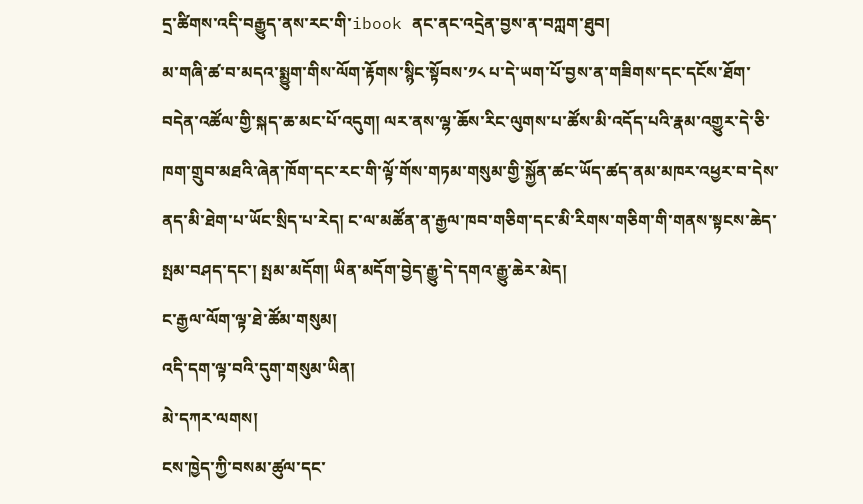དྲ་ཚིགས་འདི་བརྒྱུད་ནས་རང་གི་ibook ནང་ནང་འདྲེན་བྱས་ན་བཀླག་ཐུབ།
མ་གཞི་ཚ་བ་མདའ་སྨྱུག་གིས་ལོག་རྟོགས་སྙིང་སྟོབས་༡༨ པ་དེ་ཡག་པོ་བྱས་ན་གཟིགས་དང་དངོས་ཐོག་བདེན་འཚོལ་གྱི་སྐད་ཆ་མང་པོ་འདུག། ལར་ནས་ལྷ་ཆོས་རིང་ལུགས་པ་ཚོས་མི་འདོད་པའི་རྣམ་འགྱུར་དེ་ཅི་ཁག་གྲུབ་མཐའི་ཞེན་ཁོག་དང་རང་གི་ལྟོ་གོས་གཏམ་གསུམ་གྱི་སྐྱོན་ཚང་ཡོད་ཚད་ནམ་མཁར་འཕྱར་བ་དེས་ནད་མི་ཐེག་པ་ཡོང་སྲིད་པ་རེད། ང་ལ་མཚོན་ན་རྒྱལ་ཁབ་གཅིག་དང་མི་རིགས་གཅིག་གི་གནས་སྟངས་ཆེད་སྤམ་བཤད་དང་། སྤམ་མདོག། ཡིན་མདོག་བྱེད་རྒྱུ་དེ་དགའ་རྒྱུ་ཆེར་མེད།
ང་རྒྱལ་ལོག་ལྟ་ཐེ་ཚོམ་གསུམ།
འདི་དག་ལྟ་བའི་དུག་གསུམ་ཡིན།
མེ་དཀར་ལགས།
ངས་ཁྱེད་ཀྱི་བསམ་ཚུལ་དང་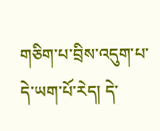གཅིག་པ་བྲིས་འདུག་པ་དེ་ཡག་པོ་རེད། དེ་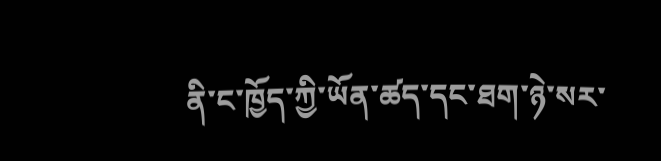ནི་ང་ཁྱོད་ཀྱི་ཡོན་ཚད་དང་ཐག་ཉེ་སར་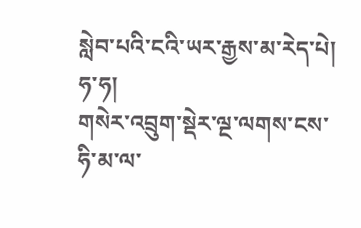སླེབ་པའི་ངའི་ཡར་རྒྱས་མ་རེད་པེ། ཧ་ཧ།
གསེར་འབྲུག་སྡེར་ལྔ་ལགས་ངས་ཧི་མ་ལ་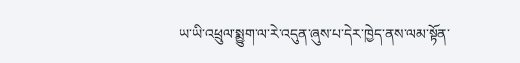ཡ་ཡི་འཕྲུལ་སྨྱུག་ལ་རེ་འདུན་ཞུས་པ་དེར་ཁྱེད་ནས་ལམ་སྟོན་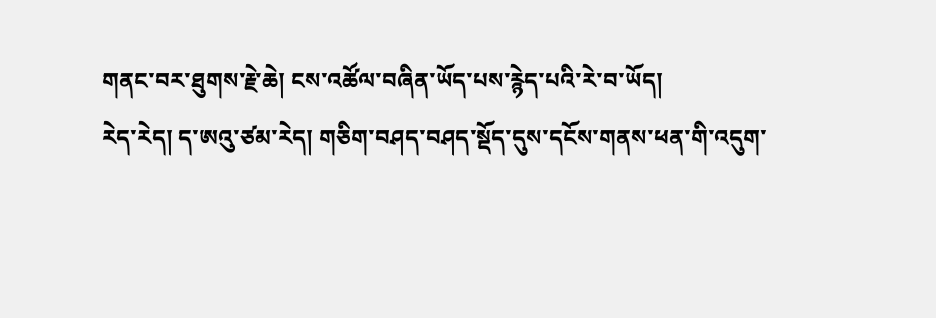གནང་བར་ཐུགས་རྗེ་ཆེ། ངས་འཚོལ་བཞིན་ཡོད་པས་རྙེད་པའི་རེ་བ་ཡོད།
རེད་རེད། ད་ཨའུ་ཙམ་རེད། གཅིག་བཤད་བཤད་སྡོད་དུས་དངོས་གནས་ཕན་གི་འདུག་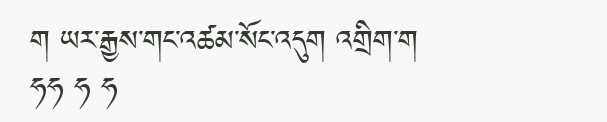ག ཡར་རྒྱས་གང་འཚམ་སོང་འདུག འགྲིག་ག ཧཧ ཧ ཧ